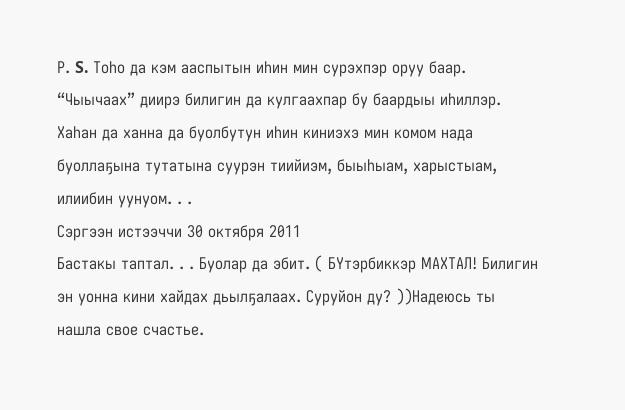Р. S. Тоһо да кэм ааспытын иһин мин сурэхпэр оруу баар. “Чыычаах” диирэ билигин да кулгаахпар бу баардыы иһиллэр.
Хаһан да ханна да буолбутун иһин киниэхэ мин комом нада буоллаҕына тутатына суурэн тиийиэм, быыһыам, харыстыам, илиибин уунуом. . .
Сэргээн истээччи 30 октября 2011
Бастакы таптал. . . Буолар да эбит. ( БҮтэрбиккэр МАХТАЛ! Билигин эн уонна кини хайдах дьылҕалаах. Суруйон ду? ))Надеюсь ты нашла свое счастье.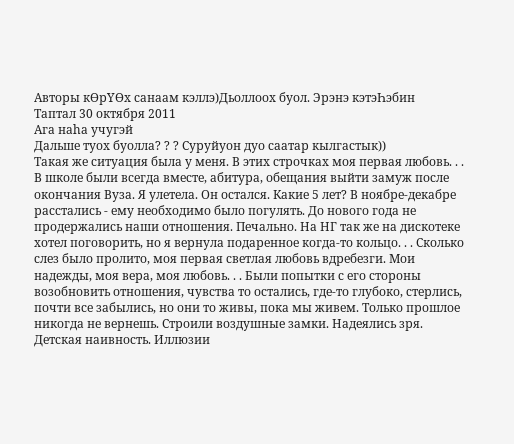Авторы кӨрҮӨх санаам кэллэ)Дьоллоох буол. Эрэнэ кэтэҺэбин
Таптал 30 октября 2011
Ага наһа учугэй
Дальше туох буолла? ? ? Суруйуон дуо саатар кылгастык))
Такая же ситуация была у меня. В этих строчках моя первая любовь. . . В школе были всегда вместе, абитура, обещания выйти замуж после окончания Вуза. Я улетела. Он остался. Какие 5 лет? В ноябре-декабре расстались - ему необходимо было погулять. До нового года не продержались наши отношения. Печально. На НГ так же на дискотеке хотел поговорить, но я вернула подаренное когда-то кольцо. . . Сколько слез было пролито, моя первая светлая любовь вдребезги. Мои надежды, моя вера, моя любовь. . . Были попытки с его стороны возобновить отношения, чувства то остались, где-то глубоко, стерлись, почти все забылись, но они то живы, пока мы живем. Только прошлое никогда не вернешь. Строили воздушные замки. Надеялись зря. Детская наивность. Иллюзии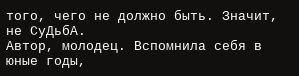того, чего не должно быть. Значит, не СуДьбА.
Автор, молодец. Вспомнила себя в юные годы,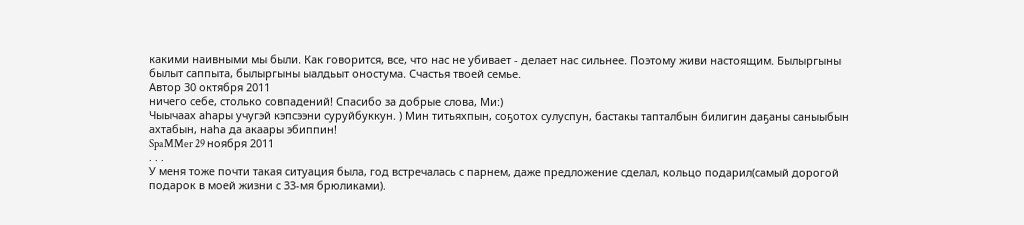какими наивными мы были. Как говорится, все, что нас не убивает - делает нас сильнее. Поэтому живи настоящим. Былыргыны былыт саппыта, былыргыны ыалдьыт оностума. Счастья твоей семье.
Автор 30 октября 2011
ничего себе, столько совпадений! Спасибо за добрые слова, Ми:)
Чыычаах аһары учугэй кэпсээни суруйбуккун. ) Мин титьяхпын, соҕотох сулуспун, бастакы тапталбын билигин даҕаны саныыбын ахтабын, наһа да акаары эбиппин!
SpaMMer 29 ноября 2011
. . .
У меня тоже почти такая ситуация была, год встречалась с парнем, даже предложение сделал, кольцо подарил(самый дорогой подарок в моей жизни с 33-мя брюликами).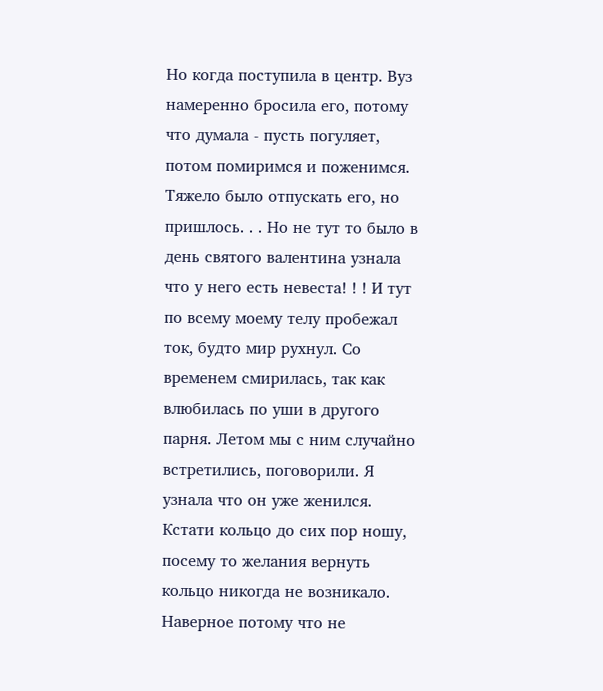Но когда поступила в центр. Вуз намеренно бросила его, потому что думала - пусть погуляет, потом помиримся и поженимся. Тяжело было отпускать его, но пришлось. . . Но не тут то было в день святого валентина узнала что у него есть невеста! ! ! И тут по всему моему телу пробежал ток, будто мир рухнул. Со временем смирилась, так как влюбилась по уши в другого парня. Летом мы с ним случайно встретились, поговорили. Я узнала что он уже женился. Кстати кольцо до сих пор ношу, посему то желания вернуть кольцо никогда не возникало. Наверное потому что не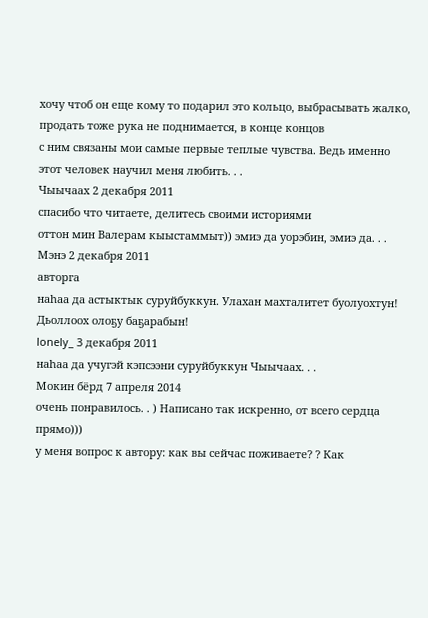хочу чтоб он еще кому то подарил это кольцо, выбрасывать жалко, продать тоже рука не поднимается, в конце концов
с ним связаны мои самые первые теплые чувства. Ведь именно этот человек научил меня любить. . .
Чыычаах 2 декабря 2011
спасибо что читаете, делитесь своими историями
оттон мин Валерам кыыстаммыт)) эмиэ да уорэбин, эмиэ да. . .
Мэнэ 2 декабря 2011
авторга
наhаа да астыктык суруйбуккун. Улахан махталитет буолуохтун! Дьоллоох олоҕу баҕарабын!
lonely_ 3 декабря 2011
наһаа да учугэй кэпсээни суруйбуккун Чыычаах. . .
Мокин бёрд 7 апреля 2014
очень понравилось. . ) Написано так искренно, от всего сердца прямо)))
у меня вопрос к автору: как вы сейчас поживаете? ? Как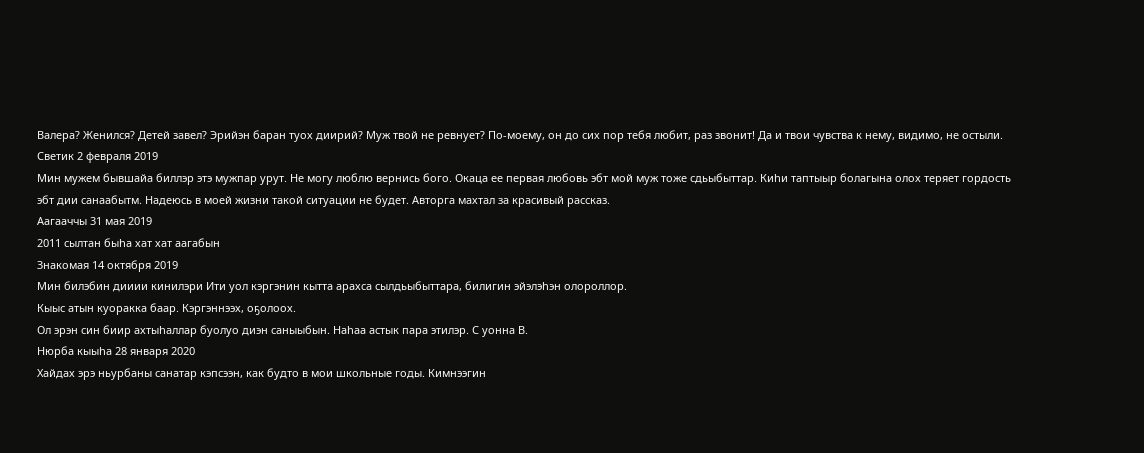Валера? Женился? Детей завел? Эрийэн баран туох диирий? Муж твой не ревнует? По-моему, он до сих пор тебя любит, раз звонит! Да и твои чувства к нему, видимо, не остыли.
Светик 2 февраля 2019
Мин мужем бывшайа биллэр этэ мужпар урут. Не могу люблю вернись бого. Окаца ее первая любовь эбт мой муж тоже сдьыбыттар. Киһи таптыыр болагына олох теряет гордость эбт дии санаабытм. Надеюсь в моей жизни такой ситуации не будет. Авторга махтал за красивый рассказ.
Аагааччы 31 мая 2019
2011 сылтан быһа хат хат аагабын
Знакомая 14 октября 2019
Мин билэбин дииии кинилэри Ити уол кэргэнин кытта арахса сылдьыбыттара, билигин эйэлэһэн олороллор.
Кыыс атын куоракка баар. Кэргэннээх, оҕолоох.
Ол эрэн син биир ахтыһаллар буолуо диэн саныыбын. Наһаа астык пара этилэр. С уонна В.
Нюрба кыыһа 28 января 2020
Хайдах эрэ ньурбаны санатар кэпсээн, как будто в мои школьные годы. Кимнээгин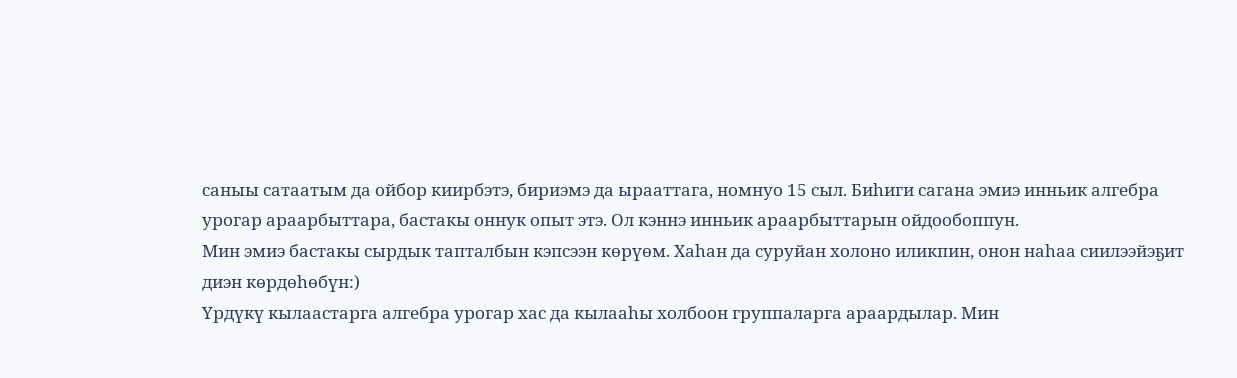саныы сатаатым да ойбор киирбэтэ, бириэмэ да ырааттага, номнуо 15 сыл. Биһиги сагана эмиэ инньик алгебра урогар араарбыттара, бастакы оннук опыт этэ. Ол кэннэ инньик араарбыттарын ойдообоппун.
Мин эмиэ бастакы сырдык тапталбын кэпсээн көрүөм. Хаһан да суруйан холоно иликпин, онон наһаа сиилээйэҕит диэн көрдөһөбүн:)
Үрдүкү кылаастарга алгебра урогар хас да кылааһы холбоон группаларга араардылар. Мин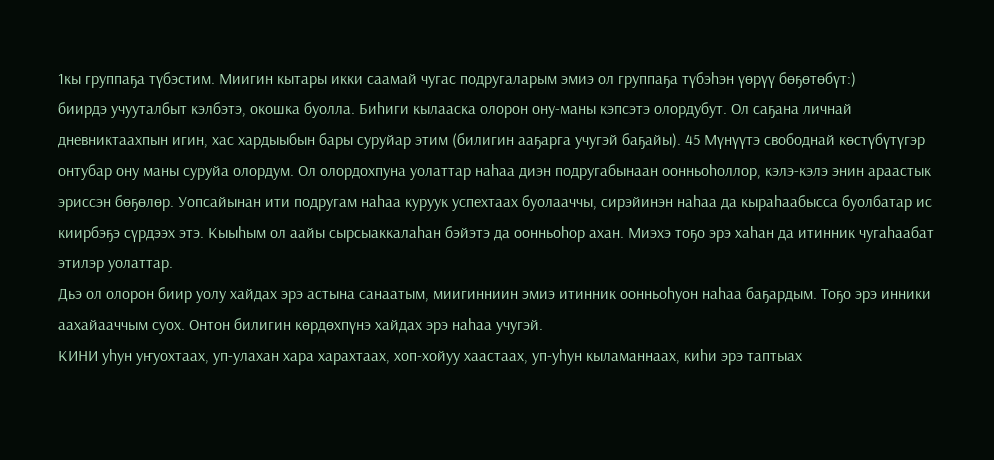1кы группаҕа түбэстим. Миигин кытары икки саамай чугас подругаларым эмиэ ол группаҕа түбэһэн үөрүү бөҕөтөбүт:)
биирдэ учууталбыт кэлбэтэ, окошка буолла. Биһиги кылааска олорон ону-маны кэпсэтэ олордубут. Ол саҕана личнай дневниктаахпын игин, хас хардыыбын бары суруйар этим (билигин ааҕарга учугэй баҕайы). 45 Мүнүүтэ свободнай көстүбүтүгэр онтубар ону маны суруйа олордум. Ол олордохпуна уолаттар наһаа диэн подругабынаан оонньоһоллор, кэлэ-кэлэ энин араастык эриссэн бөҕөлөр. Уопсайынан ити подругам наһаа куруук успехтаах буолааччы, сирэйинэн наһаа да кыраһаабысса буолбатар ис киирбэҕэ сүрдээх этэ. Кыыһым ол аайы сырсыаккалаһан бэйэтэ да оонньоһор ахан. Миэхэ тоҕо эрэ хаһан да итинник чугаһаабат этилэр уолаттар.
Дьэ ол олорон биир уолу хайдах эрэ астына санаатым, миигинниин эмиэ итинник оонньоһуон наһаа баҕардым. Тоҕо эрэ инники аахайааччым суох. Онтон билигин көрдөхпүнэ хайдах эрэ наһаа учугэй.
КИНИ уһун уҥуохтаах, уп-улахан хара харахтаах, хоп-хойуу хаастаах, уп-уһун кыламаннаах, киһи эрэ таптыах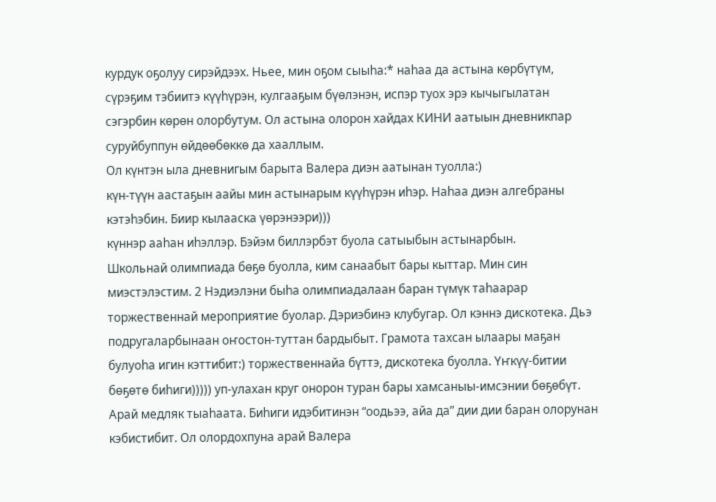курдук оҕолуу сирэйдээх. Ньее, мин оҕом сыыһа:* наһаа да астына көрбүтүм, сүрэҕим тэбиитэ күүһүрэн, кулгааҕым бүөлэнэн, испэр туох эрэ кычыгылатан сэгэрбин көрөн олорбутум. Ол астына олорон хайдах КИНИ аатыын дневникпар суруйбуппун өйдөөбөккө да хааллым.
Ол күнтэн ыла дневнигым барыта Валера диэн аатынан туолла:)
күн-түүн аастаҕын аайы мин астынарым күүһүрэн иһэр. Наһаа диэн алгебраны кэтэһэбин. Биир кылааска үөрэнээри)))
күннэр ааһан иһэллэр. Бэйэм биллэрбэт буола сатыыбын астынарбын.
Школьнай олимпиада бөҕө буолла, ким санаабыт бары кыттар. Мин син миэстэлэстим. 2 Нэдиэлэни быһа олимпиадалаан баран түмүк таһаарар торжественнай мероприятие буолар. Дэриэбинэ клубугар. Ол кэннэ дискотека. Дьэ подругаларбынаан оҥостон-туттан бардыбыт. Грамота тахсан ылаары маҕан булуоһа игин кэттибит:) торжественнайа бүттэ, дискотека буолла. Үҥкүү-битии бөҕөтө биһиги))))) уп-улахан круг онорон туран бары хамсаныы-имсэнии бөҕөбүт. Арай медляк тыаһаата. Биһиги идэбитинэн “оодьээ, айа да” дии дии баран олорунан кэбистибит. Ол олордохпуна арай Валера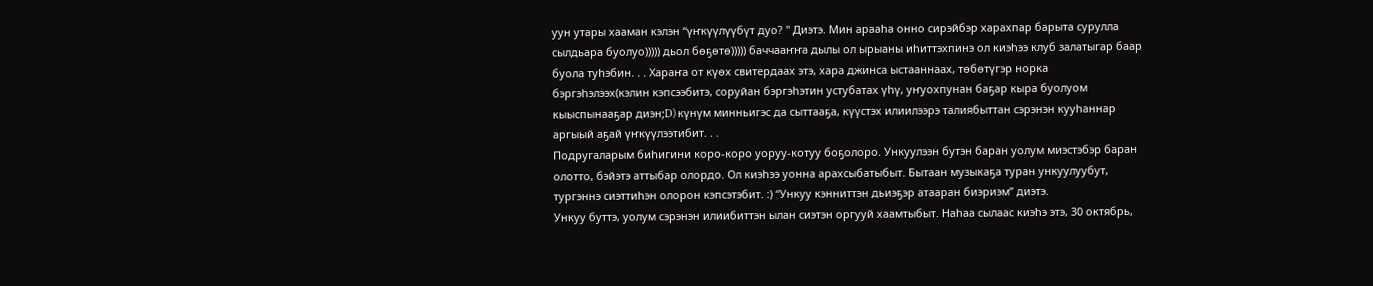уун утары хааман кэлэн “үҥкүүлүүбүт дуо? " Диэтэ. Мин арааһа онно сирэйбэр харахпар барыта сурулла сылдьара буолуо))))) дьол бөҕөтө))))) баччааҥҥа дылы ол ырыаны иһиттэхпинэ ол киэһээ клуб залатыгар баар буола туһэбин. . . Хараҥа от күөх свитердаах этэ, хара джинса ыстааннаах, төбөтүгэр норка бэргэһэлээх(кэлин кэпсээбитэ, соруйан бэргэһэтин устубатах үһү, уҥуохпунан баҕар кыра буолуом кыыспынааҕар диэн;D) күнүм минньигэс да сыттааҕа, күүстэх илиилээрэ талиябыттан сэрэнэн кууһаннар аргыый аҕай үҥкүүлээтибит. . .
Подругаларым биһигини коро-коро уоруу-котуу боҕолоро. Ункуулээн бутэн баран уолум миэстэбэр баран олотто, бэйэтэ аттыбар олордо. Ол киэһээ уонна арахсыбатыбыт. Бытаан музыкаҕа туран ункуулуубут, тургэннэ сиэттиһэн олорон кэпсэтэбит. :) “Ункуу кэнниттэн дьиэҕэр атааран биэриэм” диэтэ.
Ункуу буттэ, уолум сэрэнэн илиибиттэн ылан сиэтэн оргууй хаамтыбыт. Наһаа сылаас киэһэ этэ, 30 октябрь,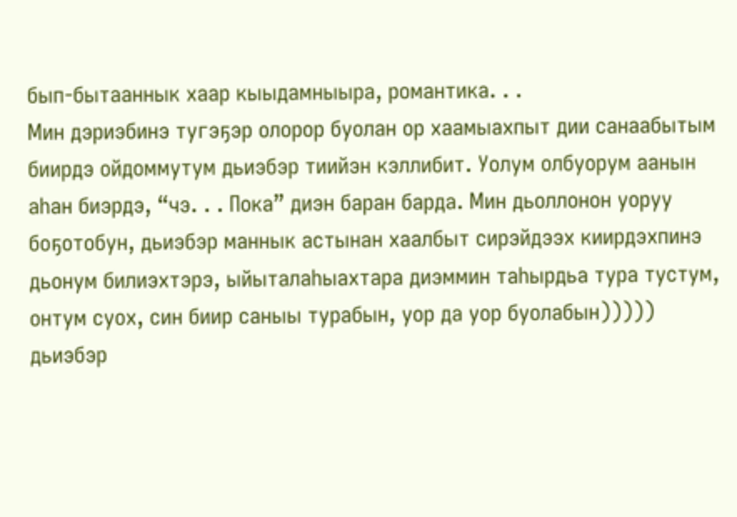бып-бытааннык хаар кыыдамныыра, романтика. . .
Мин дэриэбинэ тугэҕэр олорор буолан ор хаамыахпыт дии санаабытым биирдэ ойдоммутум дьиэбэр тиийэн кэллибит. Уолум олбуорум аанын аһан биэрдэ, “чэ. . . Пока” диэн баран барда. Мин дьоллонон уоруу боҕотобун, дьиэбэр маннык астынан хаалбыт сирэйдээх киирдэхпинэ дьонум билиэхтэрэ, ыйыталаһыахтара диэммин таһырдьа тура тустум, онтум суох, син биир саныы турабын, уор да уор буолабын))))) дьиэбэр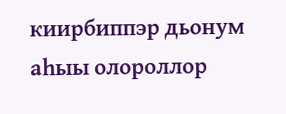киирбиппэр дьонум аһыы олороллор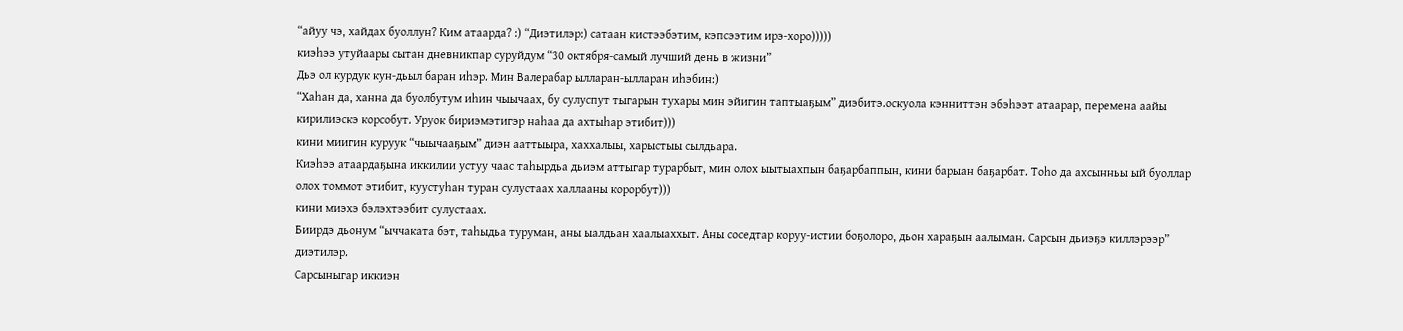“айуу чэ, хайдах буоллун? Ким атаарда? :) “Диэтилэр:) сатаан кистээбэтим, кэпсээтим ирэ-хоро)))))
киэһээ утуйаары сытан дневникпар суруйдум “30 октября-самый лучший день в жизни”
Дьэ ол курдук кун-дьыл баран иһэр. Мин Валерабар ылларан-ылларан иһэбин:)
“Хаһан да, ханна да буолбутум иһин чыычаах, бу сулуспут тыгарын тухары мин эйигин таптыаҕым” диэбитэ.оскуола кэнниттэн эбэһээт атаарар, перемена аайы кирилиэскэ корсобут. Уруок бириэмэтигэр наһаа да ахтыһар этибит)))
кини миигин куруук “чыычааҕым” диэн ааттыыра, хаххалыы, харыстыы сылдьара.
Киэһээ атаардаҕына иккилии устуу чаас таһырдьа дьиэм аттыгар турарбыт, мин олох ыытыахпын баҕарбаппын, кини барыан баҕарбат. Тоһо да ахсынньы ый буоллар олох томмот этибит, куустуһан туран сулустаах халлааны корорбут)))
кини миэхэ бэлэхтээбит сулустаах.
Биирдэ дьонум “ыччаката бэт, таһыдьа туруман, аны ыалдьан хаалыаххыт. Аны соседтар коруу-истии боҕолоро, дьон хараҕын аалыман. Сарсын дьиэҕэ киллэрээр” диэтилэр.
Сарсыныгар иккиэн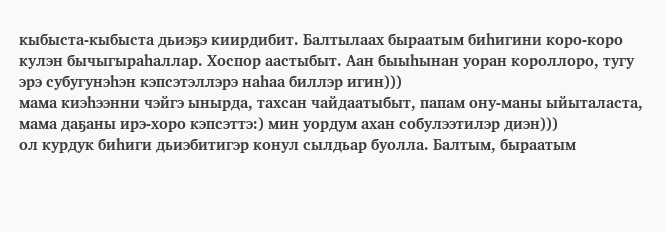кыбыста-кыбыста дьиэҕэ киирдибит. Балтылаах быраатым биһигини коро-коро кулэн бычыгыраһаллар. Хоспор аастыбыт. Аан быыһынан уоран короллоро, тугу эрэ субугунэһэн кэпсэтэллэрэ наһаа биллэр игин)))
мама киэһээнни чэйгэ ынырда, тахсан чайдаатыбыт, папам ону-маны ыйыталаста, мама даҕаны ирэ-хоро кэпсэттэ:) мин уордум ахан собулээтилэр диэн)))
ол курдук биһиги дьиэбитигэр конул сылдьар буолла. Балтым, быраатым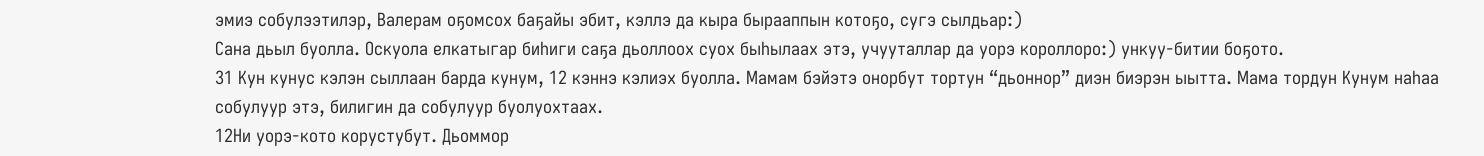эмиэ собулээтилэр, Валерам оҕомсох баҕайы эбит, кэллэ да кыра бырааппын котоҕо, сугэ сылдьар:)
Сана дьыл буолла. Оскуола елкатыгар биһиги саҕа дьоллоох суох быһылаах этэ, учууталлар да уорэ короллоро:) ункуу-битии боҕото.
31 Кун кунус кэлэн сыллаан барда кунум, 12 кэннэ кэлиэх буолла. Мамам бэйэтэ онорбут тортун “дьоннор” диэн биэрэн ыытта. Мама тордун Кунум наһаа собулуур этэ, билигин да собулуур буолуохтаах.
12Ни уорэ-кото корустубут. Дьоммор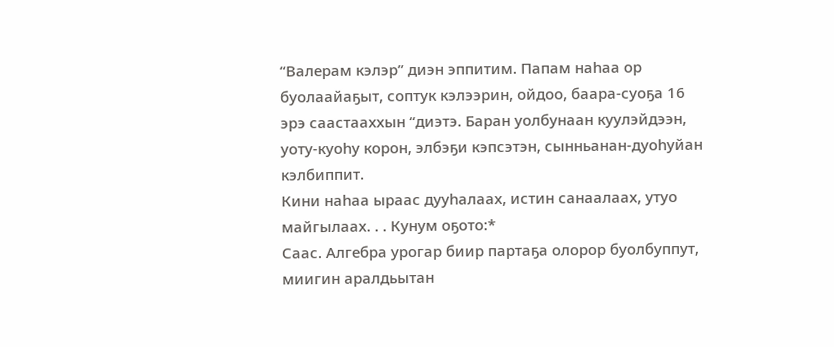“Валерам кэлэр” диэн эппитим. Папам наһаа ор буолаайаҕыт, соптук кэлээрин, ойдоо, баара-суоҕа 16 эрэ саастааххын “диэтэ. Баран уолбунаан куулэйдээн, уоту-куоһу корон, элбэҕи кэпсэтэн, сынньанан-дуоһуйан кэлбиппит.
Кини наһаа ыраас дууһалаах, истин санаалаах, утуо майгылаах. . . Кунум оҕото:*
Саас. Алгебра урогар биир партаҕа олорор буолбуппут, миигин аралдьытан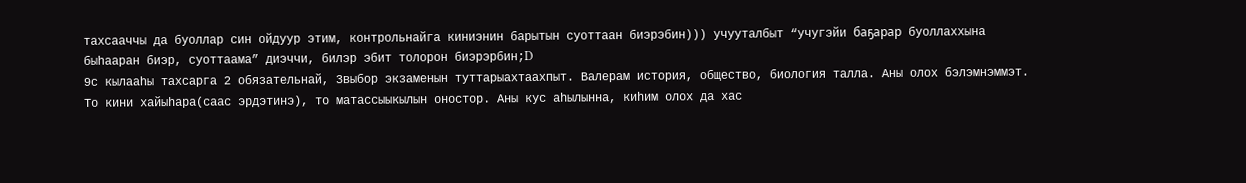тахсааччы да буоллар син ойдуур этим, контрольнайга киниэнин барытын суоттаан биэрэбин))) учууталбыт “учугэйи баҕарар буоллаххына быһааран биэр, суоттаама” диэччи, билэр эбит толорон биэрэрбин;D
9с кылааһы тахсарга 2 обязательнай, 3выбор экзаменын туттарыахтаахпыт. Валерам история, общество, биология талла. Аны олох бэлэмнэммэт. То кини хайыһара(саас эрдэтинэ), то матассыыкылын оностор. Аны кус аһылынна, киһим олох да хас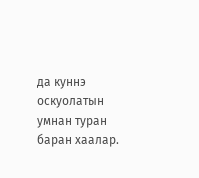да куннэ оскуолатын умнан туран баран хаалар.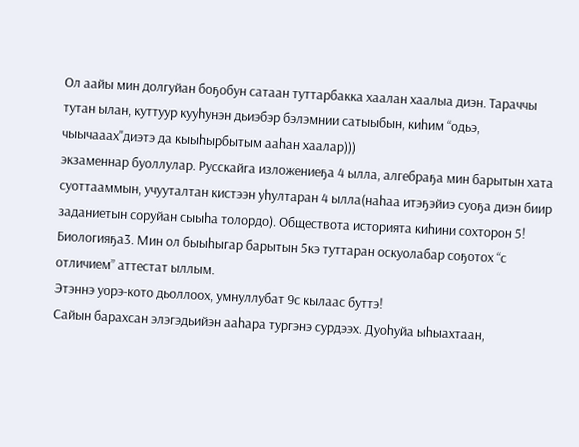Ол аайы мин долгуйан боҕобун сатаан туттарбакка хаалан хаалыа диэн. Тараччы тутан ылан, куттуур кууһунэн дьиэбэр бэлэмнии сатыыбын, киһим “одьэ, чыычааах"диэтэ да кыыһырбытым ааһан хаалар)))
экзаменнар буоллулар. Русскайга изложениеҕа 4 ылла, алгебраҕа мин барытын хата суоттааммын, учууталтан кистээн уһултаран 4 ылла(наһаа итэҕэйиэ суоҕа диэн биир заданиетын соруйан сыыһа толордо). Обществота историята киһини сохторон 5! Биологияҕа3. Мин ол быыһыгар барытын 5кэ туттаран оскуолабар соҕотох “с отличием” аттестат ыллым.
Этэннэ уорэ-кото дьоллоох, умнуллубат 9с кылаас буттэ!
Сайын барахсан элэгэдьийэн ааһара тургэнэ сурдээх. Дуоһуйа ыһыахтаан,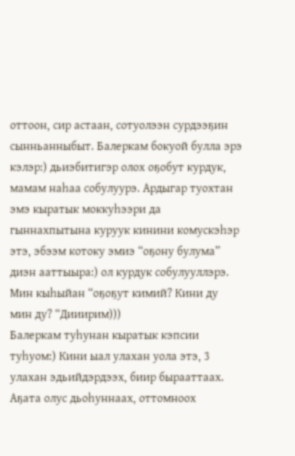оттоон, сир астаан, сотуолээн сурдээҕин сынньанныбыт. Балеркам бокуой булла эрэ кэлэр:) дьиэбитигэр олох оҕобут курдук, мамам наһаа собулуурэ. Ардыгар туохтан эмэ кыратык моккуһээри да гыннахпытына куруук кинини комускэһэр этэ, эбээм котоку эмиэ “оҕону булума” диэн ааттыыра:) ол курдук собулууллэрэ. Мин кыһыйан “оҕоҕут кимий? Кини ду мин ду? “Дииирим)))
Балеркам туһунан кыратык кэпсии туһуом:) Кини ыал улахан уола этэ, 3 улахан эдьийдэрдээх, биир бырааттаах. Аҕата олус дьоһуннаах, оттомноох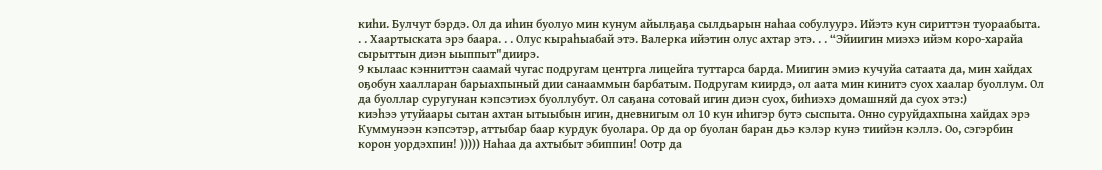киһи. Булчут бэрдэ. Ол да иһин буолуо мин кунум айылҕаҕа сылдьарын наһаа собулуурэ. Ийэтэ кун сириттэн туораабыта. . . Хаартыската эрэ баара. . . Олус кыраһыабай этэ. Валерка ийэтин олус ахтар этэ. . . “Эйиигин миэхэ ийэм коро-харайа сырыттын диэн ыыппыт"диирэ.
9 кылаас кэнниттэн саамай чугас подругам центрга лицейга туттарса барда. Миигин эмиэ кучуйа сатаата да, мин хайдах оҕобун хаалларан барыахпыный дии санааммын барбатым. Подругам киирдэ, ол аата мин кинитэ суох хаалар буоллум. Ол да буоллар суругунан кэпсэтиэх буоллубут. Ол саҕана сотовай игин диэн суох, биһиэхэ домашняй да суох этэ:)
киэһээ утуйаары сытан ахтан ытыыбын игин, дневнигым ол 10 кун иһигэр бутэ сыспыта. Онно суруйдахпына хайдах эрэ Куммунээн кэпсэтэр, аттыбар баар курдук буолара. Ор да ор буолан баран дьэ кэлэр кунэ тиийэн кэллэ. Оо, сэгэрбин корон уордэхпин! ))))) Наһаа да ахтыбыт эбиппин! Оотр да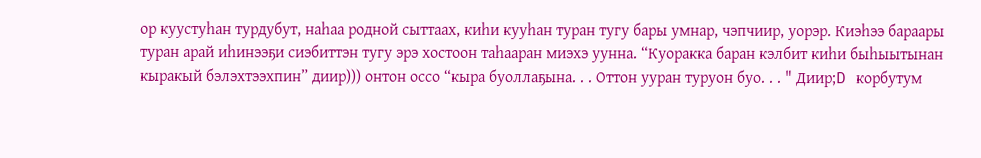ор куустуһан турдубут, наһаа родной сыттаах, киһи кууһан туран тугу бары умнар, чэпчиир, уорэр. Киэһээ бараары туран арай иһинээҕи сиэбиттэн тугу эрэ хостоон таһааран миэхэ уунна. “Куоракка баран кэлбит киһи быһыытынан кыракый бэлэхтээхпин” диир))) онтон оссо “кыра буоллаҕына. . . Оттон ууран туруон буо. . . " Диир;D корбутум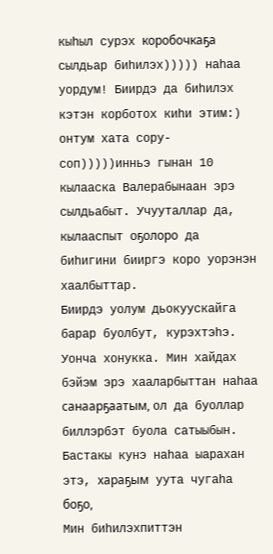кыһыл сурэх коробочкаҕа сылдьар биһилэх))))) наһаа уордум! Биирдэ да биһилэх кэтэн корботох киһи этим:) онтум хата сору-соп)))))инньэ гынан 10 кылааска Валерабынаан эрэ сылдьабыт. Учууталлар да, кылааспыт оҕолоро да биһигини бииргэ коро уорэнэн хаалбыттар.
Биирдэ уолум дьокуускайга барар буолбут, курэхтэһэ. Уонча хонукка. Мин хайдах бэйэм эрэ хааларбыттан наһаа санаарҕаатым, ол да буоллар биллэрбэт буола сатыыбын. Бастакы кунэ наһаа ыарахан этэ, хараҕым уута чугаһа боҕо,
Мин биһилэхпиттэн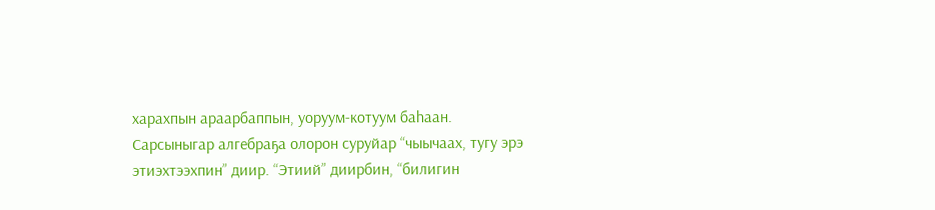харахпын араарбаппын, уоруум-котуум баһаан.
Сарсыныгар алгебраҕа олорон суруйар “чыычаах, тугу эрэ этиэхтээхпин” диир. “Этиий” диирбин, “билигин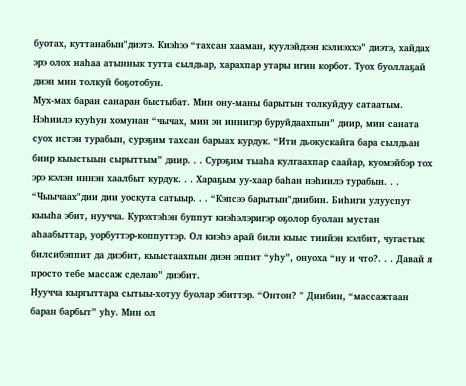буотах, куттанабын"диэтэ. Киэһээ “тахсан хааман, куулэйдээн кэлиэххэ” диэтэ, хайдах эрэ олох наһаа атыннык тутта сылдьар, харахпар утары игин корбот. Туох буоллаҕай диэн мин толкуй боҕотобун.
Мух-мах баран санаран быстыбат. Мин ону-маны барытын толкуйдуу сатаатым.
Нэһиилэ кууһун хомунан “чычах, мин эн иннигэр буруйдаахпын” диир, мин саната суох истэн турабын, сурэҕим тахсан барыах курдук. “Ити дьокускайга бара сылдьан биир кыыстыын сырыттым” диир. . . Сурэҕим тыаһа кулгаахпар саайар, куомэйбэр тох эрэ кэлэн иннэн хаалбыт курдук. . . Хараҕым уу-хаар баһан нэһиилэ турабын. . . “Чыычаах"дии дии уоскута сатыыр. . . “Кэпсээ барытын"диибин. Биһиги улууспут кыыһа эбит, нуучча. Курэхтэһэн буппут киэһэлэригэр оҕолор буолан мустан аһаабыттар, уорбуттэр-коппуттэр. Ол киэһэ арай били кыыс тиийэн кэлбит, чугастык билсибэппит да диэбит, кыыстаахпын диэн эппит “уһу”, онуоха “ну и что?. . . Давай я просто тебе массаж сделаю” диэбит.
Нуучча кыргыттара сытыы-хотуу буолар эбиттэр. “Онтон? " Диибин, “массажтаан баран барбыт” уһу. Мин ол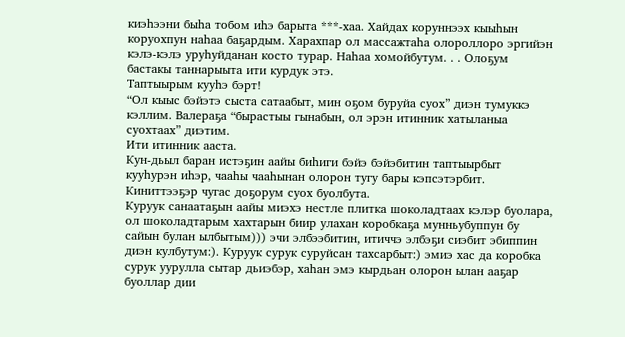киэһээни быһа тобом иһэ барыта ***-хаа. Хайдах коруннээх кыыһын коруохпун наһаа баҕардым. Харахпар ол массажтаһа олороллоро эргийэн кэлэ-кэлэ уруһуйданан косто турар. Наһаа хомойбутум. . . Олоҕум бастакы таннарыыта ити курдук этэ.
Таптыырым кууһэ бэрт!
“Ол кыыс бэйэтэ сыста сатаабыт, мин оҕом буруйа суох” диэн тумуккэ кэллим. Валераҕа “бырастыы гынабын, ол эрэн итинник хатыланыа суохтаах” диэтим.
Ити итинник ааста.
Кун-дьыл баран истэҕин аайы биһиги бэйэ бэйэбитин таптыырбыт кууһурэн иһэр, чааһы чааһынан олорон тугу бары кэпсэтэрбит. Киниттээҕэр чугас доҕорум суох буолбута.
Куруук санаатаҕын аайы миэхэ нестле плитка шоколадтаах кэлэр буолара, ол шоколадтарым хахтарын биир улахан коробкаҕа мунньубуппун бу сайын булан ылбытым))) эчи элбээбитин, итиччэ элбэҕи сиэбит эбиппин диэн кулбутум:). Куруук сурук суруйсан тахсарбыт:) эмиэ хас да коробка сурук уурулла сытар дьиэбэр, хаһан эмэ кырдьан олорон ылан ааҕар буоллар дии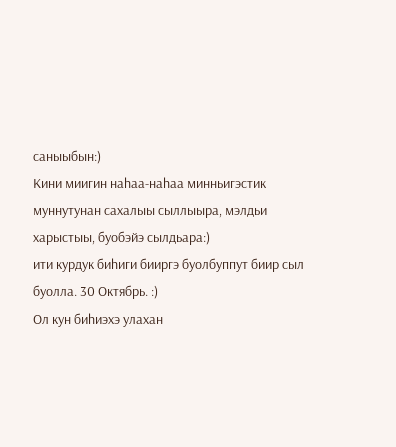саныыбын:)
Кини миигин наһаа-наһаа минньигэстик муннутунан сахалыы сыллыыра, мэлдьи харыстыы, буобэйэ сылдьара:)
ити курдук биһиги бииргэ буолбуппут биир сыл буолла. 30 Октябрь. :)
Ол кун биһиэхэ улахан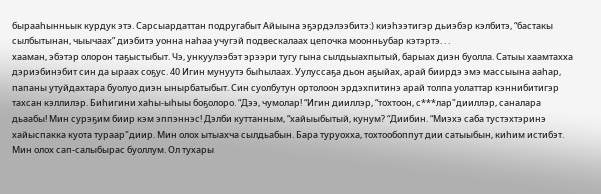бырааһынньык курдук этэ. Сарсыардаттан подругабыт Айыына эҕэрдэлээбитэ:) киэһээтигэр дьиэбэр кэлбитэ, “бастакы сылбытынан, чыычаах” диэбитэ уонна наһаа учугэй подвескалаах цепочка моонньубар кэтэртэ. . .
хааман, эбэтэр олорон таҕыстыбыт. Чэ, ункуулээбэт эрээри тугу гына сылдьыахпытый, барыах диэн буолла. Сатыы хаамтахха дэриэбинэбит син да ыраах соҕус. 40 Игин мунуутэ быһылаах. Уулуссаҕа дьон аҕыйах, арай биирдэ эмэ массыына ааһар, папаны утуйдахтара буолуо диэн ынырбатыбыт. Син суолбутун ортолоон эрдэхпитинэ арай толпа уолаттар кэннибитигэр тахсан кэллилэр. Биһигини хаһы-ыһыы боҕолоро. “Дээ, чумолар! “Игин дииллэр, “тохтоон, с***лар"дииллэр, саналара дьаабы! Мин сурэҕим биир кэм эппэннэс! Дэлби куттанным, “хайыыбытый, кунум? “Диибин. “Миэхэ саба тустэхтэринэ хайыспакка куота тураар"диир. Мин олох ытыахча сылдьабын. Бара туруохха, тохтообоппут дии сатыыбын, киһим истибэт. Мин олох сап-салыбырас буоллум. Ол тухары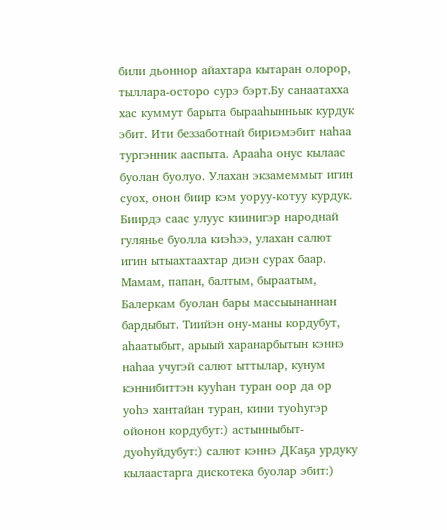били дьоннор айахтара кытаран олорор, тыллара-осторо сурэ бэрт.Бу санаатахха хас куммут барыта бырааһынньык курдук эбит. Ити беззаботнай бириэмэбит наһаа тургэнник ааспыта. Арааһа онус кылаас буолан буолуо. Улахан экзамеммыт игин суох, онон биир кэм уоруу-котуу курдук.
Биирдэ саас улуус киинигэр народнай гулянье буолла киэһээ, улахан салют игин ытыахтаахтар диэн сурах баар. Мамам, папан, балтым, быраатым, Балеркам буолан бары массыынаннан бардыбыт. Тиийэн ону-маны кордубут, аһаатыбыт, арыый харанарбытын кэннэ наһаа учугэй салют ыттылар, кунум кэннибиттэн кууһан туран оор да ор уоһэ хантайан туран, кини туоһугэр ойонон кордубут:) астынныбыт-дуоһуйдубут:) салют кэннэ ДКаҕа урдуку кылаастарга дискотека буолар эбит:)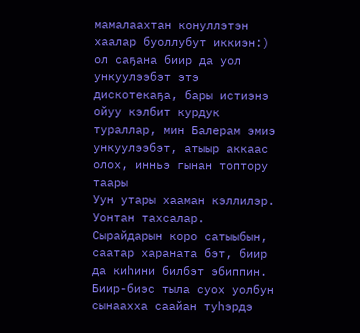мамалаахтан конуллэтэн хаалар буоллубут иккиэн:)
ол саҕана биир да уол ункуулээбэт этэ дискотекаҕа, бары истиэнэ ойуу кэлбит курдук тураллар, мин Балерам эмиэ ункуулээбэт, атыыр аккаас олох, инньэ гынан топтору таары
Уун утары хааман кэллилэр. Уонтан тахсалар. Сырайдарын коро сатыыбын, саатар хараната бэт, биир да киһини билбэт эбиппин. Биир-биэс тыла суох уолбун сынаахха саайан туһэрдэ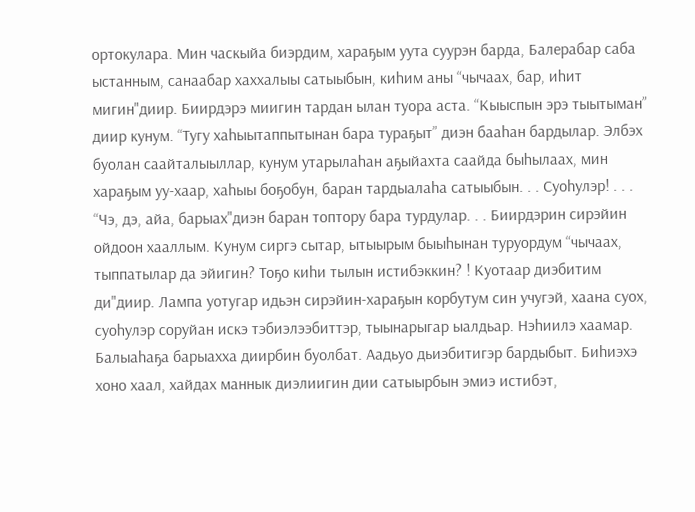ортокулара. Мин часкыйа биэрдим, хараҕым уута суурэн барда, Балерабар саба ыстанным, санаабар хаххалыы сатыыбын, киһим аны “чычаах, бар, иһит мигин"диир. Биирдэрэ миигин тардан ылан туора аста. “Кыыспын эрэ тыытыман” диир кунум. “Тугу хаһыытаппытынан бара тураҕыт” диэн бааһан бардылар. Элбэх буолан саайталыыллар, кунум утарылаһан аҕыйахта саайда быһылаах, мин хараҕым уу-хаар, хаһыы боҕобун, баран тардыалаһа сатыыбын. . . Суоһулэр! . . . “Чэ, дэ, айа, барыах"диэн баран топтору бара турдулар. . . Биирдэрин сирэйин ойдоон хааллым. Кунум сиргэ сытар, ытыырым быыһынан туруордум “чычаах, тыппатылар да эйигин? Тоҕо киһи тылын истибэккин? ! Куотаар диэбитим ди"диир. Лампа уотугар идьэн сирэйин-хараҕын корбутум син учугэй, хаана суох, суоһулэр соруйан искэ тэбиэлээбиттэр, тыынарыгар ыалдьар. Нэһиилэ хаамар. Балыаһаҕа барыахха диирбин буолбат. Аадьуо дьиэбитигэр бардыбыт. Биһиэхэ хоно хаал, хайдах маннык диэлиигин дии сатыырбын эмиэ истибэт,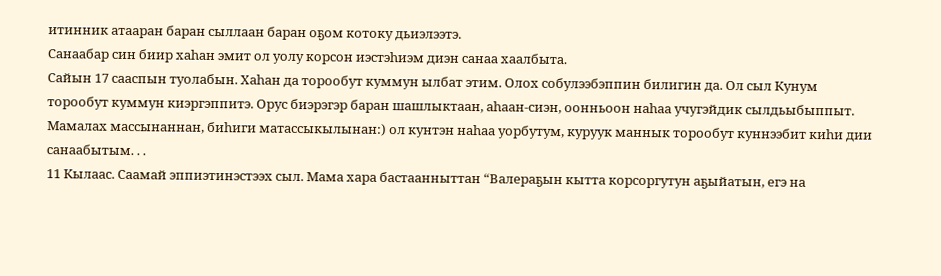итинник атааран баран сыллаан баран оҕом котоку дьиэлээтэ.
Санаабар син биир хаһан эмит ол уолу корсон иэстэһиэм диэн санаа хаалбыта.
Сайын 17 сааспын туолабын. Хаһан да торообут куммун ылбат этим. Олох собулээбэппин билигин да. Ол сыл Кунум торообут куммун киэргэппитэ. Орус биэрэгэр баран шашлыктаан, аһаан-сиэн, оонньоон наһаа учугэйдик сылдьыбыппыт. Мамалах массынаннан, биһиги матассыкылынан:) ол кунтэн наһаа уорбутум, куруук маннык торообут куннээбит киһи дии санаабытым. . .
11 Кылаас. Саамай эппиэтинэстээх сыл. Мама хара бастаанныттан “Валераҕын кытта корсоргутун аҕыйатын, егэ на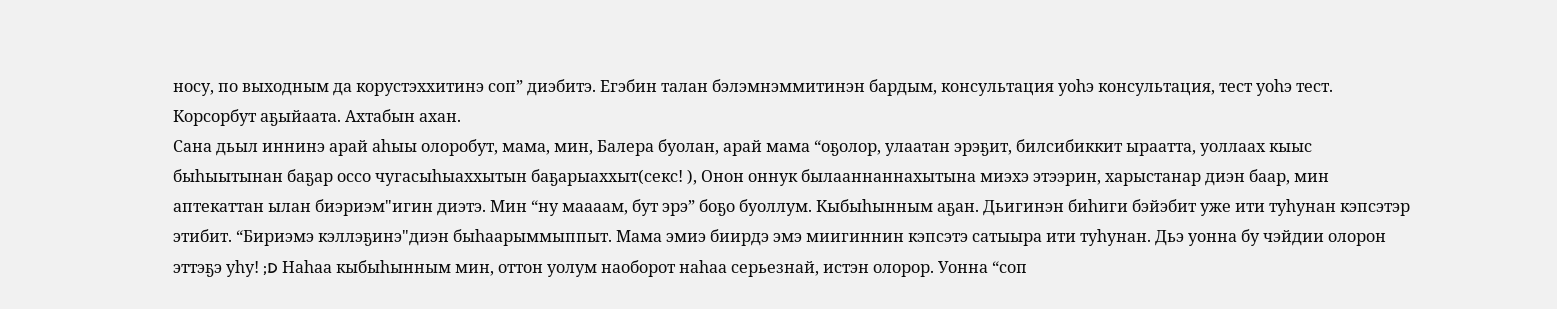носу, по выходным да корустэххитинэ соп” диэбитэ. Егэбин талан бэлэмнэммитинэн бардым, консультация уоһэ консультация, тест уоһэ тест. Корсорбут аҕыйаата. Ахтабын ахан.
Сана дьыл иннинэ арай аһыы олоробут, мама, мин, Балера буолан, арай мама “оҕолор, улаатан эрэҕит, билсибиккит ыраатта, уоллаах кыыс быһыытынан баҕар оссо чугасыһыаххытын баҕарыаххыт(секс! ), Онон оннук былааннаннахытына миэхэ этээрин, харыстанар диэн баар, мин аптекаттан ылан биэриэм"игин диэтэ. Мин “ну маааам, бут эрэ” боҕо буоллум. Кыбыһынным аҕан. Дьигинэн биһиги бэйэбит уже ити туһунан кэпсэтэр этибит. “Бириэмэ кэллэҕинэ"диэн быһаарыммыппыт. Мама эмиэ биирдэ эмэ миигиннин кэпсэтэ сатыыра ити туһунан. Дьэ уонна бу чэйдии олорон эттэҕэ уһу! ;D Наһаа кыбыһынным мин, оттон уолум наоборот наһаа серьезнай, истэн олорор. Уонна “соп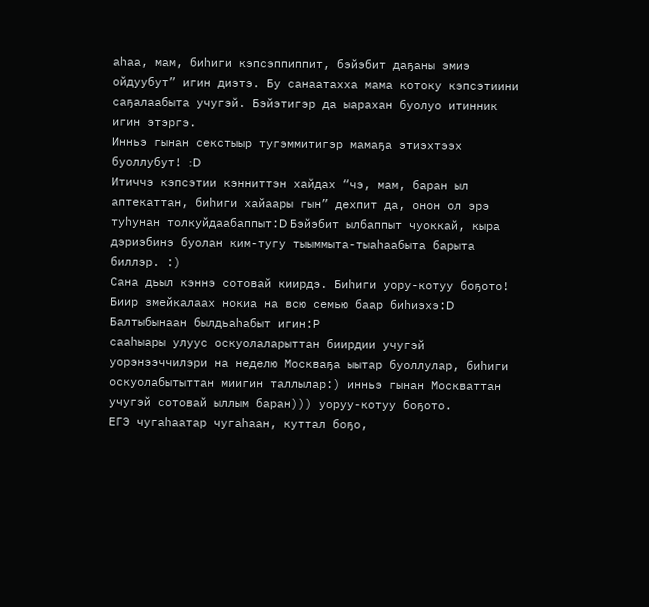аһаа, мам, биһиги кэпсэппиппит, бэйэбит даҕаны эмиэ ойдуубут” игин диэтэ. Бу санаатахха мама котоку кэпсэтиини саҕалаабыта учугэй. Бэйэтигэр да ыарахан буолуо итинник игин этэргэ.
Инньэ гынан секстыыр тугэммитигэр мамаҕа этиэхтээх буоллубут! :D
Итиччэ кэпсэтии кэнниттэн хайдах “чэ, мам, баран ыл аптекаттан, биһиги хайаары гын” дехпит да, онон ол эрэ туһунан толкуйдаабаппыт:D Бэйэбит ылбаппыт чуоккай, кыра дэриэбинэ буолан ким-тугу тыыммыта-тыаһаабыта барыта биллэр. :)
Сана дьыл кэннэ сотовай киирдэ. Биһиги уору-котуу боҕото! Биир змейкалаах нокиа на всю семью баар биһиэхэ:D Балтыбынаан былдьаһабыт игин:Р
сааһыары улуус оскуолаларыттан биирдии учугэй уорэнээччилэри на неделю Москваҕа ыытар буоллулар, биһиги оскуолабытыттан миигин таллылар:) инньэ гынан Москваттан учугэй сотовай ыллым баран))) уоруу-котуу боҕото.
ЕГЭ чугаһаатар чугаһаан, куттал боҕо,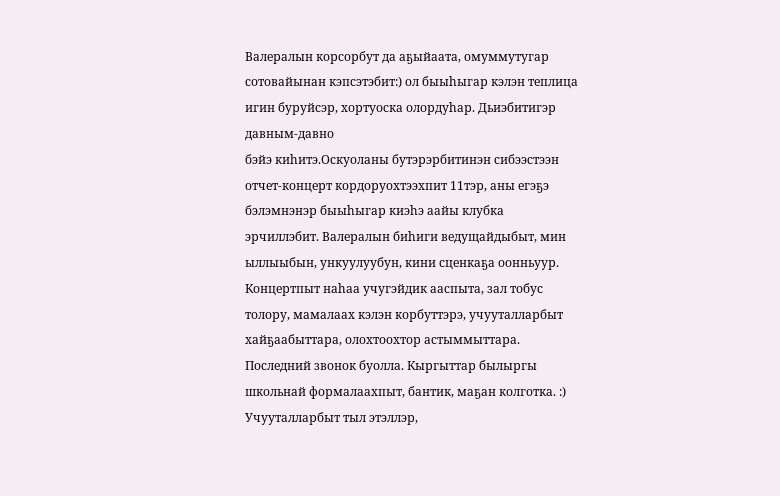Валералын корсорбут да аҕыйаата, омуммутугар сотовайынан кэпсэтэбит:) ол быыһыгар кэлэн теплица игин буруйсэр, хортуоска олордуһар. Дьиэбитигэр давным-давно
бэйэ киһитэ.Оскуоланы бутэрэрбитинэн сибээстээн отчет-концерт кордоруохтээхпит 11тэр, аны егэҕэ бэлэмнэнэр быыһыгар киэһэ аайы клубка эрчиллэбит. Валералын биһиги ведущайдыбыт, мин ыллыыбын, ункуулуубун, кини сценкаҕа оонньуур. Концертпыт наһаа учугэйдик ааспыта, зал тобус толору, мамалаах кэлэн корбуттэрэ, учууталларбыт хайҕаабыттара, олохтоохтор астыммыттара.
Последний звонок буолла. Кыргыттар былыргы школьнай формалаахпыт, бантик, маҕан колготка. :) Учууталларбыт тыл этэллэр,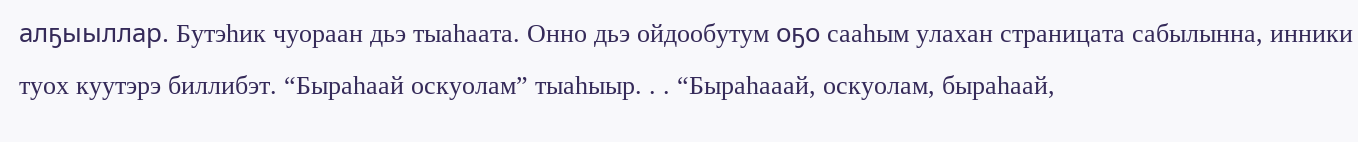алҕыыллар. Бутэһик чуораан дьэ тыаһаата. Онно дьэ ойдообутум оҕо сааһым улахан страницата сабылынна, инники туох куутэрэ биллибэт. “Быраһаай оскуолам” тыаһыыр. . . “Быраһааай, оскуолам, быраһаай,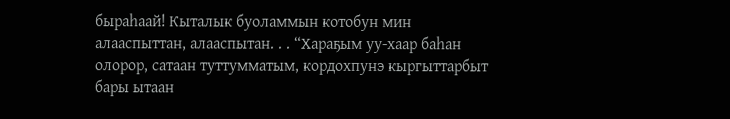быраһаай! Кыталык буоламмын котобун мин алааспыттан, алааспытан. . . “Хараҕым уу-хаар баһан олорор, сатаан туттумматым, кордохпунэ кыргыттарбыт бары ытаан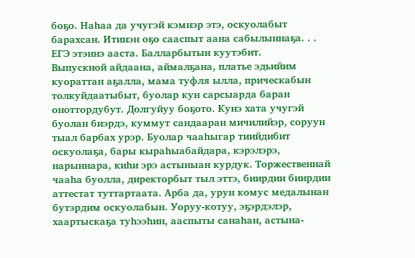боҕо. Наһаа да учугэй кэмнэр этэ, оскуолабыт барахсан. Итинэн оҕо сааспыт аана сабылыннаҕа. . .
ЕГЭ этэннэ ааста. Балларбытын куутэбит.
Выпускной айдаана, аймалҕана, платье эдьийим куораттан аҕалла, мама туфля ылла, прическабын толкуйдаатыбыт, буолар кун сарсыарда баран оноттордубут. Долгуйуу боҕото. Кунэ хата учугэй буолан биэрдэ, куммут сандааран мичилийэр, соруун тыал барбах урэр. Буолар чааһыгар тиийдибит оскуолаҕа, бары кыраһыабайдара, кэрэлэрэ, нарыннара, киһи эрэ астыныан курдук. Торжественнай чааһа буолла, директорбыт тыл эттэ, биирдии биирдии аттестат туттартаата. Арба да, урун комус медалынан бутэрдим оскуолабын. Уоруу-котуу, эҕэрдэлэр, хаартыскаҕа туһээһин, ааспыты санаһан, астына-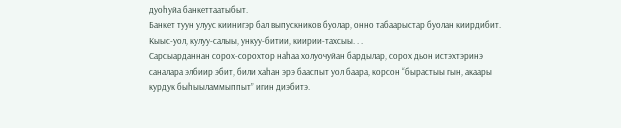дуоһуйа банкеттаатыбыт.
Банкет туун улуус киинигэр бал выпускников буолар, онно табаарыстар буолан киирдибит. Кыыс-уол, кулуу-салыы, ункуу-битии, киирии-тахсыы. . .
Сарсыарданнан сорох-сорохтор наһаа холуочуйан бардылар, сорох дьон истэхтэринэ саналара элбиир эбит, били хаһан эрэ бааспыт уол баара, корсон “бырастыы гын, акаары курдук быһыыламмыппыт” игин диэбитэ.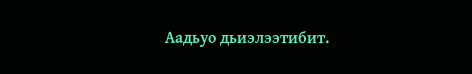Аадьуо дьиэлээтибит.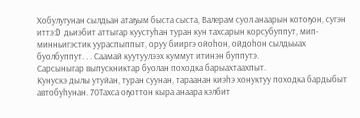Хобулугунан сылдьан атаҕым быста сыста, Валерам суол анаарын котоҕон, сугэн иттэ:D дьиэбит аттыгар куустуһан туран кун тахсарын корсубуппут, мип-минньигэстик уураспыппыт, оруу бииргэ ойоһон, ойдоһон сылдьыах буолбуппут. . . Саамай куутуулээх куммут итинэн буппутэ.
Сарсыныгар выпускниктар буолан походка барыахтаахпыт.
Кунускэ дылы утуйан, туран суунан, тараанан киэһэ хонуктуу походка бардыбыт автобуһунан. 70Тахса оҕоттон кыра анаара кэлбит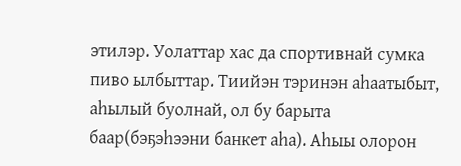этилэр. Уолаттар хас да спортивнай сумка пиво ылбыттар. Тиийэн тэринэн аһаатыбыт, аһылый буолнай, ол бу барыта баар(бэҕэһээни банкет аһа). Аһыы олорон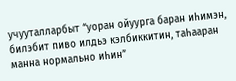учууталларбыт “уоран ойуурга баран иһимэн, билэбит пиво илдьэ кэлбиккитин, таһааран манна нормально иһин”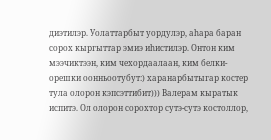диэтилэр. Уолаттарбыт уордулэр, аһара баран сорох кыргыттар эмиэ иһистилэр. Онтон ким мээчиктээн, ким чехордаалаан, ким белки-орешки оонньоотубут:) харанарбытыгар костер тула олорон кэпсэттибит))) Валерам кыратык испитэ. Ол олорон сорохтор сутэ-сутэ костоллор,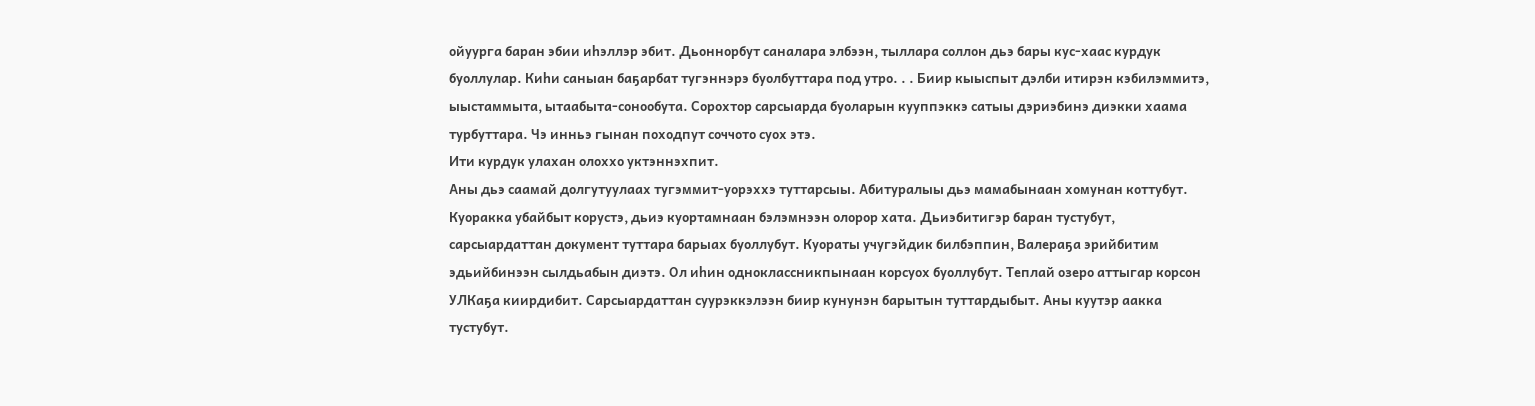ойуурга баран эбии иһэллэр эбит. Дьоннорбут саналара элбээн, тыллара соллон дьэ бары кус-хаас курдук буоллулар. Киһи саныан баҕарбат тугэннэрэ буолбуттара под утро. . . Биир кыыспыт дэлби итирэн кэбилэммитэ, ыыстаммыта, ытаабыта-сонообута. Сорохтор сарсыарда буоларын кууппэккэ сатыы дэриэбинэ диэкки хаама турбуттара. Чэ инньэ гынан походпут соччото суох этэ.
Ити курдук улахан олоххо уктэннэхпит.
Аны дьэ саамай долгутуулаах тугэммит-уорэххэ туттарсыы. Абитуралыы дьэ мамабынаан хомунан коттубут. Куоракка убайбыт корустэ, дьиэ куортамнаан бэлэмнээн олорор хата. Дьиэбитигэр баран тустубут, сарсыардаттан документ туттара барыах буоллубут. Куораты учугэйдик билбэппин, Валераҕа эрийбитим эдьийбинээн сылдьабын диэтэ. Ол иһин одноклассникпынаан корсуох буоллубут. Теплай озеро аттыгар корсон УЛКаҕа киирдибит. Сарсыардаттан суурэккэлээн биир кунунэн барытын туттардыбыт. Аны куутэр аакка тустубут.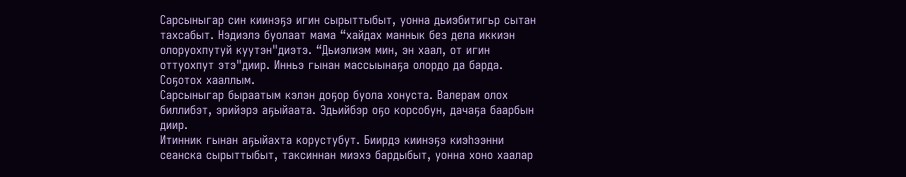Сарсыныгар син киинэҕэ игин сырыттыбыт, уонна дьиэбитигьр сытан тахсабыт. Нэдиэлэ буолаат мама “хайдах маннык без дела иккиэн олоруохпутуй куутэн"диэтэ. “Дьиэлиэм мин, эн хаал, от игин оттуохпут этэ"диир. Инньэ гынан массыынаҕа олордо да барда. Соҕотох хааллым.
Сарсыныгар быраатым кэлэн доҕор буола хонуста. Валерам олох биллибэт, эрийэрэ аҕыйаата. Эдьийбэр оҕо корсобун, дачаҕа баарбын диир.
Итинник гынан аҕыйахта корустубут. Биирдэ киинэҕэ киэһээнни сеанска сырыттыбыт, таксиннан миэхэ бардыбыт, уонна хоно хаалар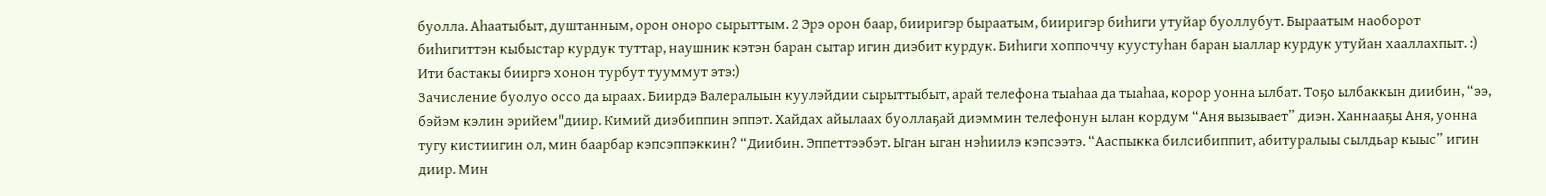буолла. Аһаатыбыт, душтанным, орон оноро сырыттым. 2 Эрэ орон баар, бииригэр быраатым, бииригэр биһиги утуйар буоллубут. Быраатым наоборот биһигиттэн кыбыстар курдук туттар, наушник кэтэн баран сытар игин диэбит курдук. Биһиги хоппоччу куустуһан баран ыаллар курдук утуйан хааллахпыт. :) Ити бастакы бииргэ хонон турбут тууммут этэ:)
Зачисление буолуо оссо да ыраах. Биирдэ Валералыын куулэйдии сырыттыбыт, арай телефона тыаһаа да тыаһаа, корор уонна ылбат. Тоҕо ылбаккын диибин, “ээ, бэйэм кэлин эрийем"диир. Кимий диэбиппин эппэт. Хайдах айылаах буоллаҕай диэммин телефонун ылан кордум “Аня вызывает” диэн. Ханнааҕы Аня, уонна тугу кистиигин ол, мин баарбар кэпсэппэккин? “Диибин. Эппеттээбэт. Ыган ыган нэһиилэ кэпсээтэ. “Ааспыкка билсибиппит, абитуралыы сылдьар кыыс” игин диир. Мин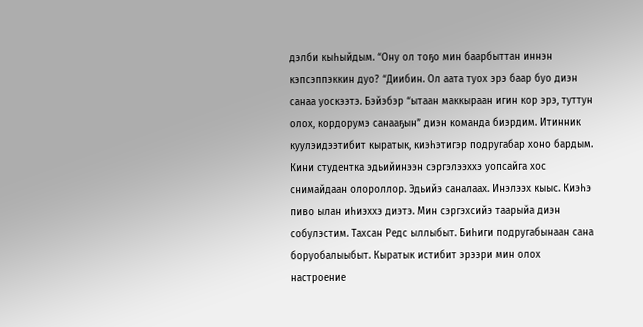дэлби кыһыйдым. “Ону ол тоҕо мин баарбыттан иннэн кэпсэппэккин дуо? “Диибин. Ол аата туох эрэ баар буо диэн санаа уоскээтэ. Бэйэбэр “ытаан маккыраан игин кор эрэ, туттун олох, кордорумэ санааҕын” диэн команда биэрдим. Итинник куулэидээтибит кыратык, киэһэтигэр подругабар хоно бардым. Кини студентка эдьийинээн сэргэлээххэ уопсайга хос снимайдаан олороллор. Эдьийэ саналаах. Инэлээх кыыс. Киэһэ пиво ылан иһиэххэ диэтэ. Мин сэргэхсийэ таарыйа диэн собулэстим. Тахсан Редс ыллыбыт. Биһиги подругабынаан сана боруобалыыбыт. Кыратык истибит эрээри мин олох настроение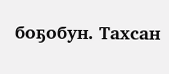боҕобун. Тахсан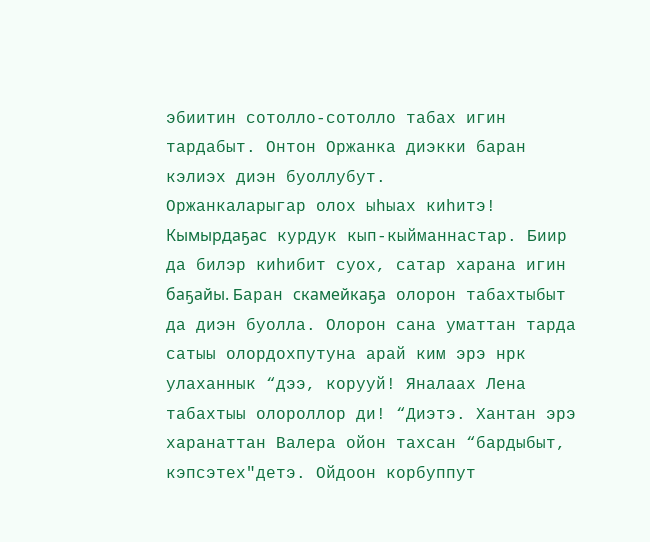эбиитин сотолло-сотолло табах игин тардабыт. Онтон Оржанка диэкки баран кэлиэх диэн буоллубут.
Оржанкаларыгар олох ыһыах киһитэ! Кымырдаҕас курдук кып-кыйманнастар. Биир да билэр киһибит суох, сатар харана игин баҕайы. Баран скамейкаҕа олорон табахтыбыт да диэн буолла. Олорон сана уматтан тарда сатыы олордохпутуна арай ким эрэ нрк улаханнык “дээ, корууй! Яналаах Лена табахтыы олороллор ди! “Диэтэ. Хантан эрэ харанаттан Валера ойон тахсан “бардыбыт, кэпсэтех"детэ. Ойдоон корбуппут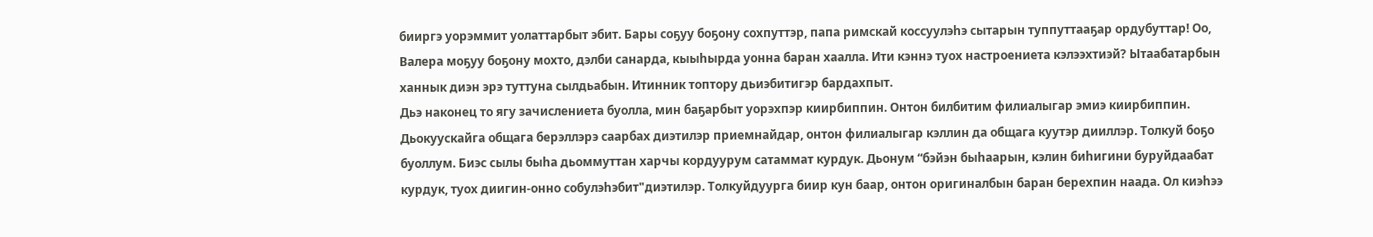бииргэ уорэммит уолаттарбыт эбит. Бары соҕуу боҕону сохпуттэр, папа римскай коссуулэһэ сытарын туппуттааҕар ордубуттар! Оо, Валера моҕуу боҕону мохто, дэлби санарда, кыыһырда уонна баран хаалла. Ити кэннэ туох настроениета кэлээхтиэй? Ытаабатарбын ханнык диэн эрэ туттуна сылдьабын. Итинник топтору дьиэбитигэр бардахпыт.
Дьэ наконец то ягу зачислениета буолла, мин баҕарбыт уорэхпэр киирбиппин. Онтон билбитим филиалыгар эмиэ киирбиппин. Дьокуускайга общага берэллэрэ саарбах диэтилэр приемнайдар, онтон филиалыгар кэллин да общага куутэр дииллэр. Толкуй боҕо буоллум. Биэс сылы быһа дьоммуттан харчы кордуурум сатаммат курдук. Дьонум “бэйэн быһаарын, кэлин биһигини буруйдаабат курдук, туох диигин-онно собулэһэбит"диэтилэр. Толкуйдуурга биир кун баар, онтон оригиналбын баран берехпин наада. Ол киэһээ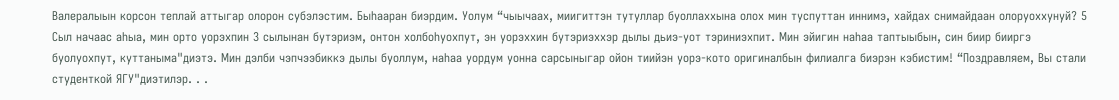Валералыын корсон теплай аттыгар олорон субэлэстим. Быһааран биэрдим. Уолум “чыычаах, миигиттэн тутуллар буоллаххына олох мин туспуттан иннимэ, хайдах снимайдаан олоруоххунуй? 5 Сыл начаас аһыа, мин орто уорэхпин 3 сылынан бутэриэм, онтон холбоһуохпут, эн уорэххин бутэриэххэр дылы дьиэ-уот тэриниэхпит. Мин эйигин наһаа таптыыбын, син биир бииргэ буолуохпут, куттаныма"диэтэ. Мин дэлби чэпчээбиккэ дылы буоллум, наһаа уордум уонна сарсыныгар ойон тиийэн уорэ-кото оригиналбын филиалга биэрэн кэбистим! “Поздравляем, Вы стали студенткой ЯГУ"диэтилэр. . .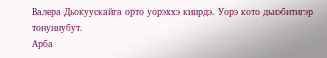Валера Дьокуускайга орто уорэххэ киирдэ. Уорэ кото дьиэбитигэр тонуннубут.
Арба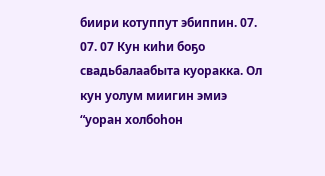биири котуппут эбиппин. 07. 07. 07 Кун киһи боҕо свадьбалаабыта куоракка. Ол кун уолум миигин эмиэ “уоран холбоһон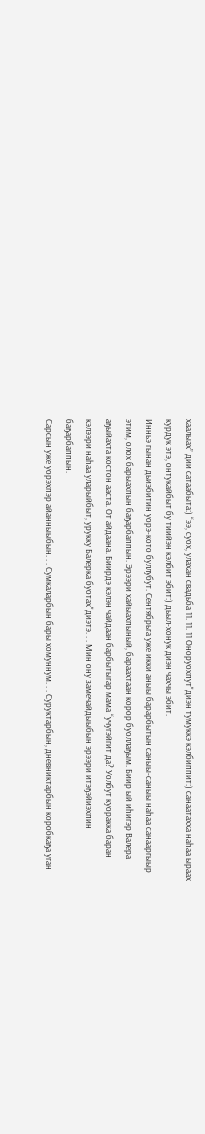хаалыах” дии сатаабыта:) “ээ, суох, улахан свадьба 11. 11. 11 Оноруохпут"диэн тумуккэ кэлбиппит:) санаатахха наһаа ыраах курдук этэ, онтукайбыт бу тиийэн кэлбит эбит:) дьыл-хонук диэн чахчы эбит.
Инньэ гынан дьиэбитин уорэ-кото буллубут. Сентябрьга уже икки аныы барарбытын саныы-саныы наһаа санааргыыр этим, олох барыахпын баҕарбаппын. Эрээри хайыахпыный, бараахтаан корор буоллаҕым. Биир ый иһигэр Валера аҕыйахта костон ааста. От айдаана. Биирдэ кэлэн чайдаан барбытыгар мама “учугэйгит да? Уолбут куоракка баран кэлээри наһаа уларыйбыт, урукку Балерка буотах"диэтэ. . . Мин ону замечайдыыбын эрээри итэҕэйиэхпин баҕарбаппын.
Сарсын уже уорэхпэр айанныыбын. . . Сумкаларбын бары хомуннум. . . Суруктарбын, дневниктарбын коробкаҕа уган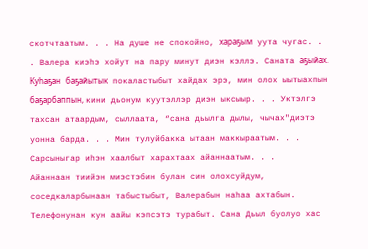скотчтаатым. . . На душе не спокойно, хараҕым уута чугас. . . Валера киэһэ хойут на пару минут диэн кэллэ. Саната аҕыйах. Куһаҕан баҕайытык покаластыбыт хайдах эрэ, мин олох ыытыахпын баҕарбаппын, кини дьонум куутэллэр диэн ыксыыр. . . Уктэлгэ тахсан атаардым, сыллаата, “сана дьылга дылы, чычах"диэтэ уонна барда. . . Мин тулуйбакка ытаан маккыраатым. . .
Сарсыныгар иһэн хаалбыт харахтаах айаннаатым. . .
Айаннаан тиийэн миэстэбин булан син олохсуйдум, соседкаларбынаан табыстыбыт, Валерабын наһаа ахтабын. Телефонунан кун аайы кэпсэтэ турабыт. Сана Дьыл буолуо хас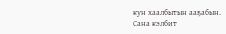кун хаалбытын ааҕабын.
Сана кэлбит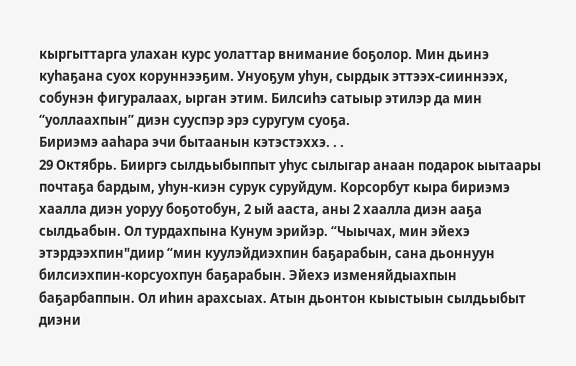кыргыттарга улахан курс уолаттар внимание боҕолор. Мин дьинэ куһаҕана суох коруннээҕим. Унуоҕум уһун, сырдык эттээх-сииннээх, собунэн фигуралаах, ырган этим. Билсиһэ сатыыр этилэр да мин “уоллаахпын” диэн сууспэр эрэ суругум суоҕа.
Бириэмэ ааһара эчи бытаанын кэтэстэххэ. . .
29 Октябрь. Бииргэ сылдьыбыппыт уһус сылыгар анаан подарок ыытаары почтаҕа бардым, уһун-киэн сурук суруйдум. Корсорбут кыра бириэмэ хаалла диэн уоруу боҕотобун, 2 ый ааста, аны 2 хаалла диэн ааҕа сылдьабын. Ол турдахпына Кунум эрийэр. “Чыычах, мин эйехэ этэрдээхпин"диир “мин куулэйдиэхпин баҕарабын, сана дьоннуун билсиэхпин-корсуохпун баҕарабын. Эйехэ изменяйдыахпын баҕарбаппын. Ол иһин арахсыах. Атын дьонтон кыыстыын сылдьыбыт диэни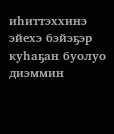иһиттэххинэ эйехэ бэйэҕэр куһаҕан буолуо диэммин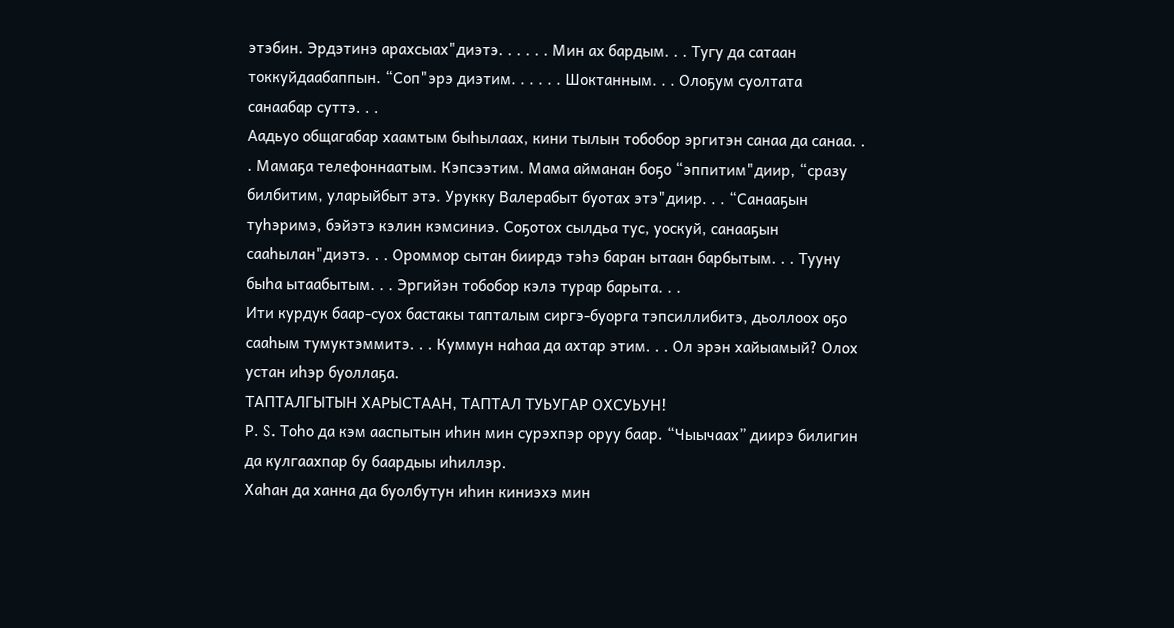этэбин. Эрдэтинэ арахсыах"диэтэ. . . . . . Мин ах бардым. . . Тугу да сатаан токкуйдаабаппын. “Соп"эрэ диэтим. . . . . . Шоктанным. . . Олоҕум суолтата санаабар суттэ. . .
Аадьуо общагабар хаамтым быһылаах, кини тылын тобобор эргитэн санаа да санаа. . . Мамаҕа телефоннаатым. Кэпсээтим. Мама айманан боҕо “эппитим"диир, “сразу билбитим, уларыйбыт этэ. Урукку Валерабыт буотах этэ"диир. . . “Санааҕын туһэримэ, бэйэтэ кэлин кэмсиниэ. Соҕотох сылдьа тус, уоскуй, санааҕын сааһылан"диэтэ. . . Ороммор сытан биирдэ тэһэ баран ытаан барбытым. . . Тууну быһа ытаабытым. . . Эргийэн тобобор кэлэ турар барыта. . .
Ити курдук баар-суох бастакы тапталым сиргэ-буорга тэпсиллибитэ, дьоллоох оҕо сааһым тумуктэммитэ. . . Куммун наһаа да ахтар этим. . . Ол эрэн хайыамый? Олох устан иһэр буоллаҕа.
ТАПТАЛГЫТЫН ХАРЫСТААН, ТАПТАЛ ТУЬУГАР ОХСУЬУН!
Р. S. Тоһо да кэм ааспытын иһин мин сурэхпэр оруу баар. “Чыычаах” диирэ билигин да кулгаахпар бу баардыы иһиллэр.
Хаһан да ханна да буолбутун иһин киниэхэ мин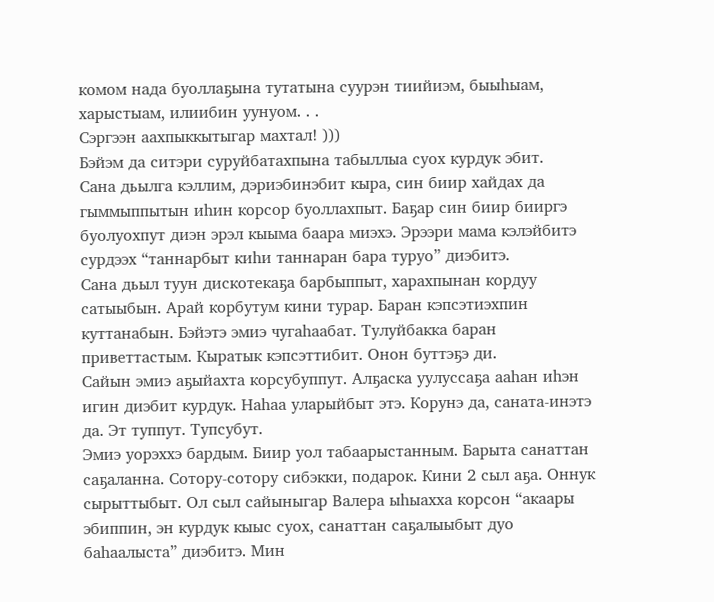комом нада буоллаҕына тутатына суурэн тиийиэм, быыһыам, харыстыам, илиибин уунуом. . .
Сэргээн аахпыккытыгар махтал! )))
Бэйэм да ситэри суруйбатахпына табыллыа суох курдук эбит.
Сана дьылга кэллим, дэриэбинэбит кыра, син биир хайдах да гыммыппытын иһин корсор буоллахпыт. Баҕар син биир бииргэ буолуохпут диэн эрэл кыыма баара миэхэ. Эрээри мама кэлэйбитэ сурдээх “таннарбыт киһи таннаран бара туруо” диэбитэ.
Сана дьыл туун дискотекаҕа барбыппыт, харахпынан кордуу сатыыбын. Арай корбутум кини турар. Баран кэпсэтиэхпин куттанабын. Бэйэтэ эмиэ чугаһаабат. Тулуйбакка баран приветтастым. Кыратык кэпсэттибит. Онон буттэҕэ ди.
Сайын эмиэ аҕыйахта корсубуппут. Алҕаска уулуссаҕа ааһан иһэн игин диэбит курдук. Наһаа уларыйбыт этэ. Корунэ да, саната-инэтэ да. Эт туппут. Тупсубут.
Эмиэ уорэххэ бардым. Биир уол табаарыстанным. Барыта санаттан саҕаланна. Сотору-сотору сибэкки, подарок. Кини 2 сыл аҕа. Оннук сырыттыбыт. Ол сыл сайыныгар Валера ыһыахха корсон “акаары эбиппин, эн курдук кыыс суох, санаттан саҕалыыбыт дуо баһаалыста” диэбитэ. Мин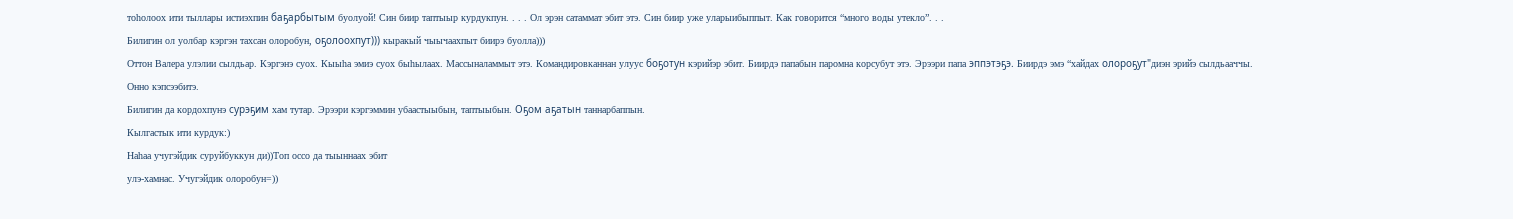тоһолоох ити тыллары истиэхпин баҕарбытым буолуой! Син биир таптыыр курдукпун. . . . Ол эрэн сатаммат эбит этэ. Син биир уже уларыибыппыт. Как говорится “много воды утекло”. . .
Билигин ол уолбар кэргэн тахсан олоробун, оҕолоохпут))) кыракый чыычаахпыт биирэ буолла)))
Оттон Валера улэлии сылдьар. Кэргэнэ суох. Кыыһа эмиэ суох быһылаах. Массыналаммыт этэ. Командировканнан улуус боҕотун кэрийэр эбит. Биирдэ папабын паромна корсубут этэ. Эрээри папа эппэтэҕэ. Биирдэ эмэ “хайдах олороҕут"диэн эрийэ сылдьааччы. Онно кэпсээбитэ.
Билигин да кордохпунэ сурэҕим хам тутар. Эрээри кэргэммин убаастыыбын, таптыыбын. Оҕом аҕатын таннарбаппын.
Кылгастык ити курдук:)
Наһаа учугэйдик суруйбуккун ди))Топ оссо да тыыннаах эбит
улэ-хамнас. Учугэйдик олоробун=))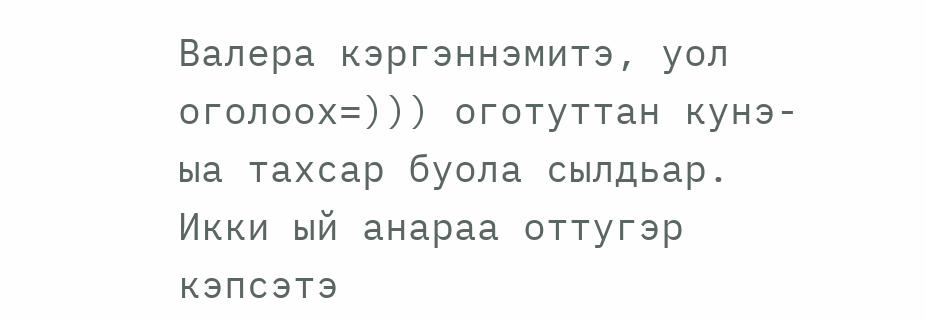Валера кэргэннэмитэ, уол оголоох=))) оготуттан кунэ-ыа тахсар буола сылдьар. Икки ый анараа оттугэр кэпсэтэ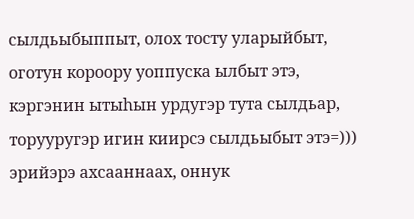сылдьыбыппыт, олох тосту уларыйбыт, оготун короору уоппуска ылбыт этэ, кэргэнин ытыһын урдугэр тута сылдьар, торууругэр игин киирсэ сылдьыбыт этэ=)))
эрийэрэ ахсааннаах, оннук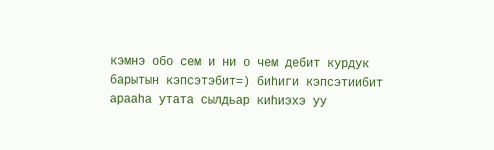кэмнэ обо сем и ни о чем дебит курдук барытын кэпсэтэбит=) биһиги кэпсэтиибит арааһа утата сылдьар киһиэхэ уу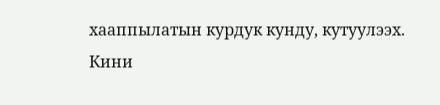хааппылатын курдук кунду, кутуулээх.
Кини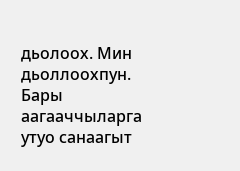дьолоох. Мин дьоллоохпун.
Бары аагааччыларга утуо санаагыт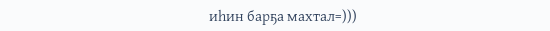иһин барҕа махтал=)))